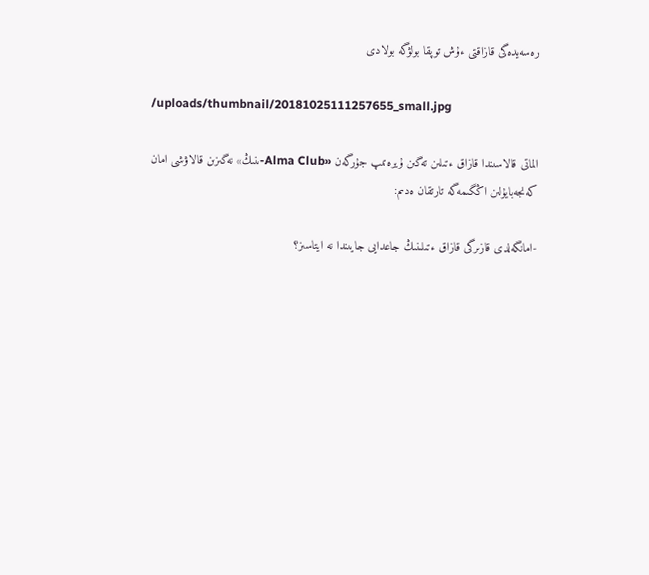رەسەيدەگى قازاقتى ءۇش توپقا بولۋگە بولادى

/uploads/thumbnail/20181025111257655_small.jpg

الماتى قالاسىندا قازاق ءتىلىن تەگىن ۇيرەتىپ جۇرگەن «Alma Club-ىنىڭ» نەگىزىن قالاۋشى امان كەنجەبايۇلىن اڭگىمەگە تارتقان ەدىم:

-امانگەلدى قازىرگى قازاق ءتىلىنىڭ جاعدايى جايىندا نە ايتاسىز؟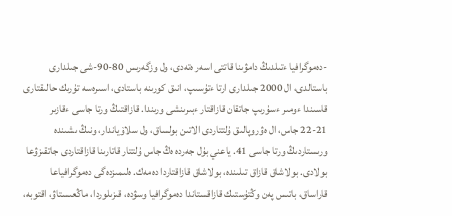-دەموگرافيا ءتىلدىڭ دامۋىنا قاتتى اسەر ەتەدى، ول وزگەرىس 80-90-شى جىلدارى باستالدى، ال 2000 جىلدارى ارتا ءتۇسىپ، انىق كورىنە باستادى، اسىرەسە تۇرىك حالىقتارى قاسىندا ءومىر ءسۇرىپ جاتقان قازاقتار ءبىرىنشى ورىندا. قازاقتىڭ ورتا جاسى ءقازىر  21-22 جاس، ال ەۋروپالىق ۇلتتاردى الاتىن بولساق، ول سلاۆياندار، ونىڭ ىشىندە ورىستاردىڭ ورتا جاسى 41. ياعني بۇل جەردە ەڭ جاس ۇلتتار قاتارىنا قازاقتاردى جاتقىزۋعا بولادى. بولاشاق قازاق تىلىندە، بولاشاق قازاقتاردا دەمەك. ەلىمىزدەگى دەموگرافياعا قاراساق، باتىس پەن وڭتۇستىك قازاقستاندا دەموگرافيا وسۋدە، قىزىلوردا، ماڭعىستاۋ، اقتوبە،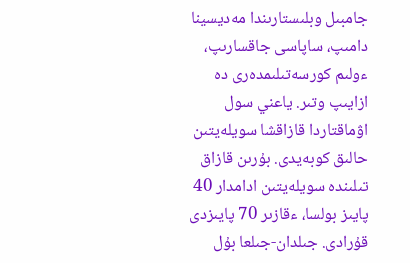جامبىل وبلىستارىندا مەديسينا دامىپ، ساپاسى جاقسارىپ، ءولىم كورسەتىلىمدەرى دە ازايىپ وتىر. ياعني سول اۋماقتاردا قازاقشا سويلەيتىن حالىق كوبەيدى. بۇرىن قازاق تىلىندە سويلەيتىن ادامدار 40  پايىز بولسا، ءقازىر 70 پايىزدى قۇرادى. جىلدان-جىلعا بۇل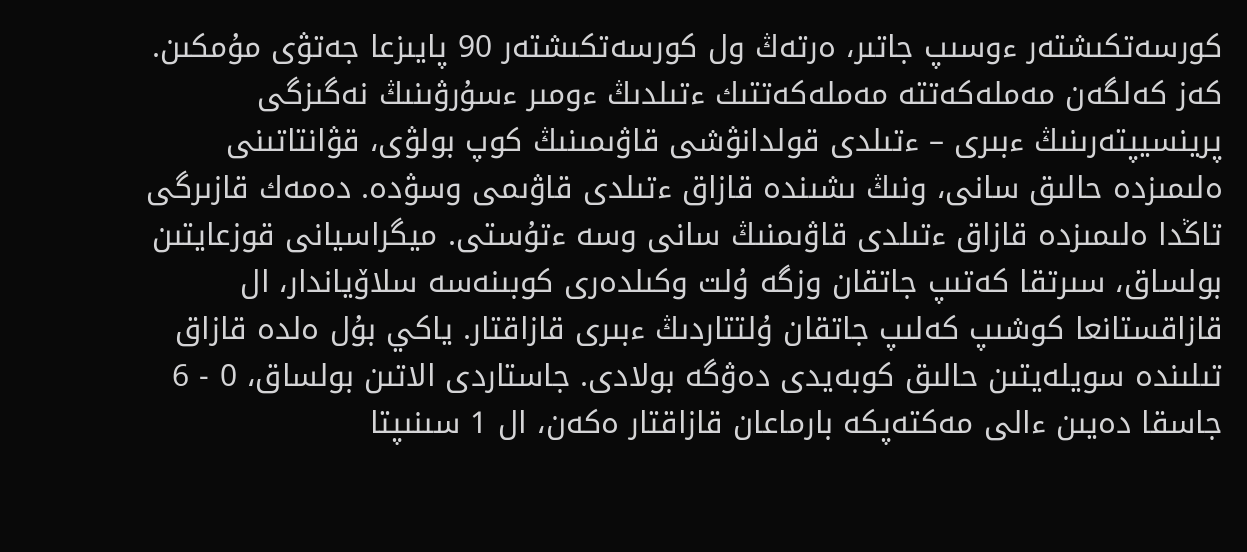كورسەتكىشتەر ءوسىپ جاتىر، ەرتەڭ ول كورسەتكىشتەر 90 پايىزعا جەتۋى مۇمكىن. كەز كەلگەن مەملەكەتتە مەملەكەتتىك ءتىلدىڭ ءومىر ءسۇرۋىنىڭ نەگىزگى پرينسيپتەرىنىڭ ءبىرى – ءتىلدى قولدانۋشى قاۋىمىنىڭ كوپ بولۋى، قۋانتاتىنى ەلىمىزدە حالىق سانى، ونىڭ ىشىندە قازاق ءتىلدى قاۋىمى وسۋدە. دەمەك قازىرگى تاڭدا ەلىمىزدە قازاق ءتىلدى قاۋىمنىڭ سانى وسە ءتۇستى. ميگراسيانى قوزعايتىن بولساق، سىرتقا كەتىپ جاتقان وزگە ۇلت وكىلدەرى كوبىنەسە سلاۆياندار، ال قازاقستانعا كوشىپ كەلىپ جاتقان ۇلتتاردىڭ ءبىرى قازاقتار. ياكي بۇل ەلدە قازاق تىلىندە سويلەيتىن حالىق كوبەيدى دەۋگە بولادى. جاستاردى الاتىن بولساق، 0 - 6 جاسقا دەيىن ءالى مەكتەپكە بارماعان قازاقتار ەكەن، ال 1 سىنىپتا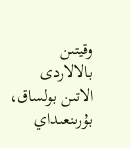وقيتىن بالالاردى الاتىن بولساق، بۇرىنعىداي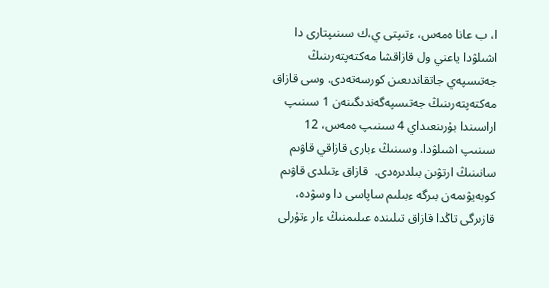ا، ب عانا ەمەس، ءتىپتى ي،ك سىنىپتارى دا اشىلۋدا ياعني ول قازاقشا مەكتەپتەرىنىڭ جەتىسپەي جاتقاندىعىن كورسەتەدى. وسى قازاق مەكتەپتەرىنىڭ جەتىسپەگەندىگىنەن 1 سىنىپ اراسىندا بۇرىنعىداي 4 سىنىپ ەمەس، 12 سىنىپ اشىلۋدا. وسىنىڭ ءبارى قازاقي قاۋىم سانىنىڭ ارتۋىن بىلدىرەدى.  قازاق ءتىلدى قاۋىم كوبەيۋىمەن بىرگە ءبىلىم ساپاسى دا وسۋدە، قازىرگى تاڭدا قازاق تىلىندە عىلىمنىڭ ءار ءتۇرلى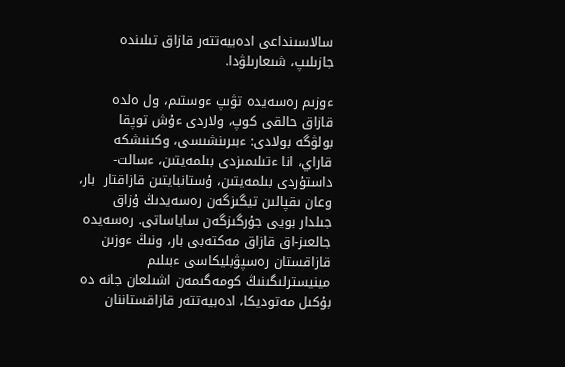سالاسىنداعى ادەبيەتتەر قازاق تىلىندە جازىلىپ، شىعارىلۋدا.

ءوزىم رەسەيدە تۋىپ ءوستىم، ول ەلدە قازاق حالقى كوپ، ولاردى ءۇش توپقا بولۋگە بولادى: ءبىرىنشىسى، وكىنىشكە قاراي، انا ءتىلىمىزدى بىلمەيتىن، ءسالت-داستۇردى بىلمەيتىن، ۇستانبايتىن قازاقتار  بار، وعان ىقپالىن تيگىزگەن رەسەيدىڭ ۇزاق جىلدار بويى جۇرگىزگەن ساياساتى. رەسەيدە جالعىز-اق قازاق مەكتەبى بار، ونىڭ ءوزىن قازاقستان رەسپۋبليكاسى ءبىلىم مينيسترلىگىنىڭ كومەگىمەن اشىلعان جانە دە بۇكىل مەتوديكا، ادەبيەتتەر قازاقستاننان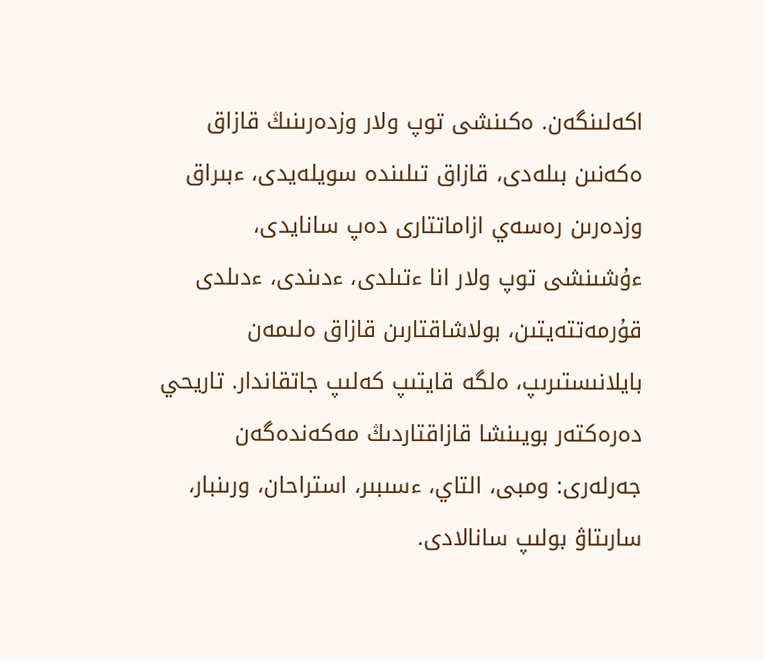اكەلىنگەن. ەكىنشى توپ ولار وزدەرىنىڭ قازاق ەكەنىن بىلەدى، قازاق تىلىندە سويلەيدى، ءبىراق وزدەرىن رەسەي ازاماتتارى دەپ سانايدى، ءۇشىنشى توپ ولار انا ءتىلدى، ءدىندى، ءدىلدى قۇرمەتتەيتىن، بولاشاقتارىن قازاق ەلىمەن بايلانىستىرىپ، ەلگە قايتىپ كەلىپ جاتقاندار. تاريحي دەرەكتەر بويىنشا قازاقتاردىڭ مەكەندەگەن جەرلەرى: ومبى، التاي، ءسىبىر، استراحان، ورىنبار، سارىتاۋ بولىپ سانالادى.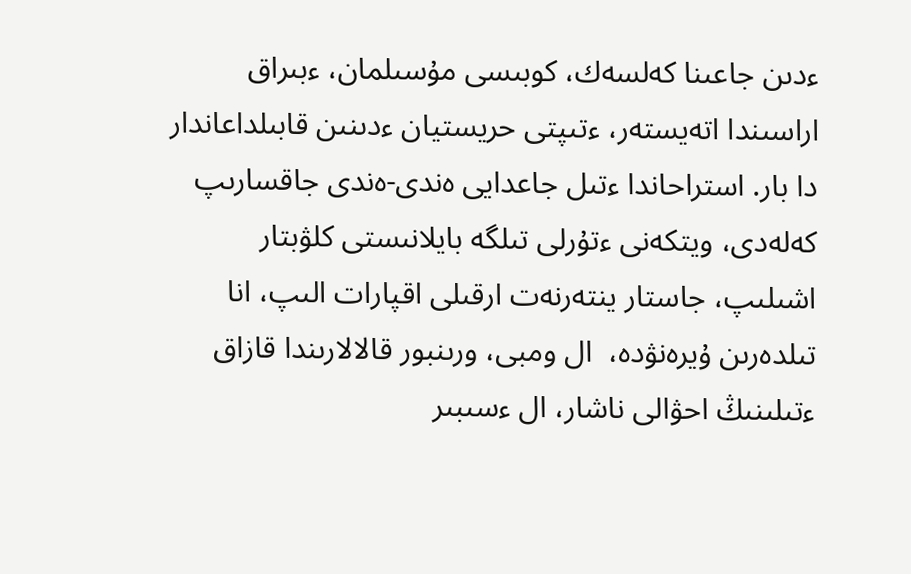ءدىن جاعىنا كەلسەك، كوبىسى مۇسىلمان، ءبىراق اراسىندا اتەيستەر، ءتىپتى حريستيان ءدىنىن قابىلداعاندار دا بار. استراحاندا ءتىل جاعدايى ەندى-ەندى جاقسارىپ كەلەدى، ويتكەنى ءتۇرلى تىلگە بايلانىستى كلۋبتار اشىلىپ، جاستار ينتەرنەت ارقىلى اقپارات الىپ، انا تىلدەرىن ۇيرەنۋدە،  ال ومبى، ورىنبور قالالارىندا قازاق ءتىلىنىڭ احۋالى ناشار، ال ءسىبىر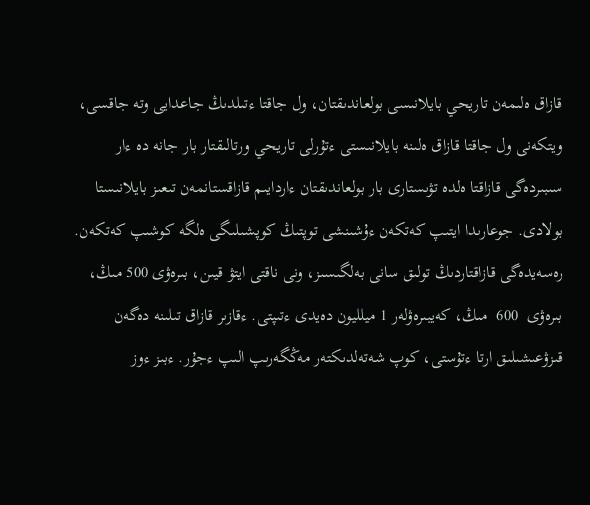قازاق ەلىمەن تاريحي بايلانىسى بولعاندىقتان، ول جاقتا ءتىلدىڭ جاعدايى وتە جاقسى، ويتكەنى ول جاقتا قازاق ەلىنە بايلانىستى ءتۇرلى تاريحي ورتالىقتار بار جانە دە ءار سىبىردەگى قازاقتا ەلدە تۋىستارى بار بولعاندىقتان ءاردايىم قازاقستانمەن تىعىز بايلانىستا بولادى. جوعارىدا ايتىپ كەتكەن ءۇشىنشى توپتىڭ كوپشىلىگى ەلگە كوشىپ كەتكەن.  رەسەيدەگى قازاقتاردىڭ تولىق سانى بەلگىسىز، ونى ناقتى ايتۋ قيىن، بىرەۋى 500 مىڭ، بىرەۋى  600  مىڭ، كەيبىرەۋلەر 1 ميلليون دەيدى ءتىپتى. ءقازىر قازاق تىلىنە دەگەن قىزۋعىشىلىق ارتا ءتۇستى، كوپ شەتەلدىكتەر مەڭگەرىپ الىپ ءجۇر. ءبىز ءوز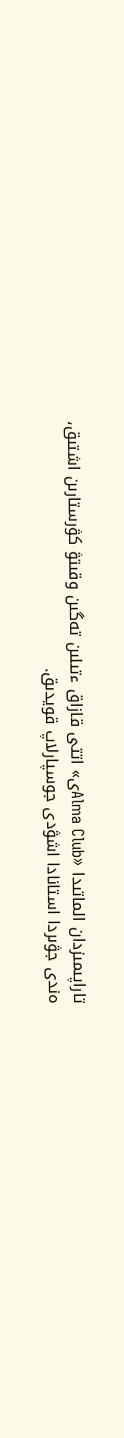تاراپىمىزدان الماتىدا «Alma Clubى» اتتى قازاق ءتىلىن تەگىن وقىتۋ كۋرستارىن اشتىق، ەندى جۋىردا استانادا اشۋدى جوسپارلاپ قويدىق.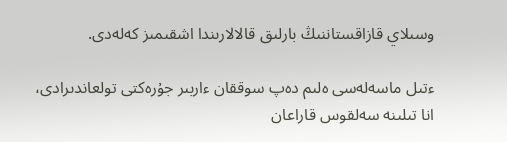وسىلاي قازاقستاننىڭ بارلىق قالالارىندا اشقىمىز كەلەدى.

ءتىل ماسەلەسى ەلىم دەپ سوققان ءاربىر جۇرەكتى تولعاندىرادى، انا تىلىنە سەلقوس قاراعان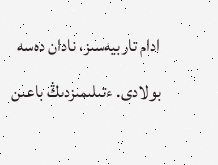ادام تاربيەسىز، نادان دەسە بولادى. ءتىلىمىزدىڭ باعىن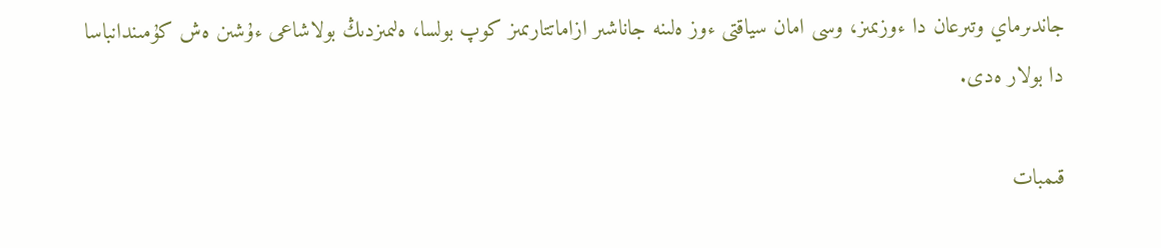جاندىرماي وتىرعان دا ءوزىمىز، وسى امان سياقتى ءوز ەلىنە جاناشىر ازاماتتارىمىز كوپ بولسا، ەلىمىزدىڭ بولاشاعى ءۇشىن ەش كۇمىندانباسا دا بولار ەدى.

قىمبات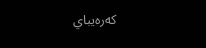كەرەيباي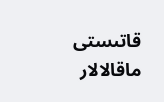قاتىستى ماقالالار